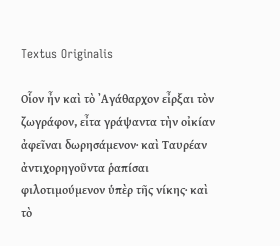Textus Originalis

Οἷον ἦν καὶ τὸ ᾿Αγάθαρχον εἶρξαι τὸν ζωγράφον, εἶτα γράψαντα τὴν οἰκίαν ἀφεῖναι δωρησάμενον· καὶ Ταυρέαν ἀντιχορηγοῦντα ῥαπίσαι φιλοτιμούμενον ὑπὲρ τῆς νίκης· καὶ τὸ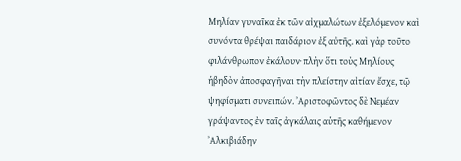Μηλίαν γυναῖκα ἐκ τῶν αἰχμαλώτων ἐξελόμενον καὶ συνόντα θρέψαι παιδάριον ἐξ αὐτῆς. καὶ γὰρ τοῦτο φιλάνθρωπον ἐκάλουν· πλὴν ὅτι τοὺς Μηλίους ἡβηδὸν ἀποσφαγῆναι τὴν πλείστην αἰτίαν ἔσχε, τῷ ψηφίσματι συνειπών. ᾿Αριστοφῶντος δὲ Νεμέαν γράψαντος ἐν ταῖς ἀγκάλαις αὑτῆς καθήμενον ᾿Αλκιβιάδην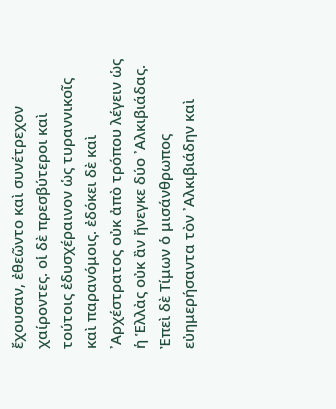ἔχουσαν, ἐθεῶντο καὶ συνέτρεχον χαίροντες. οἱ δὲ πρεσβύτεροι καὶ τούτοις ἐδυσχέραινον ὡς τυραννικοῖς καὶ παρανόμοις. ἐδόκει δὲ καὶ ᾿Αρχέστρατος οὐκ ἀπὸ τρόπου λέγειν ὡς ἡ Ἑλλὰς οὐκ ἂν ἤνεγκε δύο ᾿Αλκιβιάδας. Ἐπεὶ δὲ Τίμων ὁ μισάνθρωπος εὐημερήσαντα τὸν ᾿Αλκιβιάδην καὶ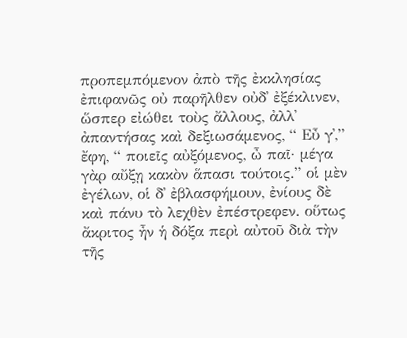προπεμπόμενον ἀπὸ τῆς ἐκκλησίας ἐπιφανῶς οὐ παρῆλθεν οὐδ᾽ ἐξέκλινεν, ὥσπερ εἰώθει τοὺς ἄλλους, ἀλλ᾽ ἀπαντήσας καὶ δεξιωσάμενος, “ Εὖ γ᾽,” ἔφη, “ ποιεῖς αὐξόμενος, ὦ παῖ· μέγα γὰρ αὔξῃ κακὸν ἅπασι τούτοις.” οἱ μὲν ἐγέλων, οἱ δ᾽ ἐβλασφήμουν, ἐνίους δὲ καὶ πάνυ τὸ λεχθὲν ἐπέστρεφεν. οὕτως ἄκριτος ἦν ἡ δόξα περὶ αὐτοῦ διὰ τὴν τῆς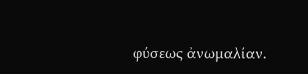φύσεως ἀνωμαλίαν.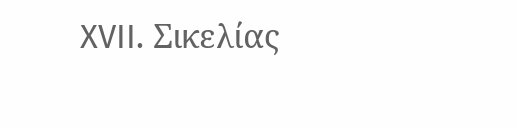XVII. Σικελίας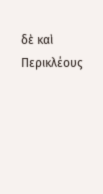δὲ καὶ Περικλέους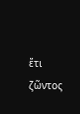ἔτι ζῶντος